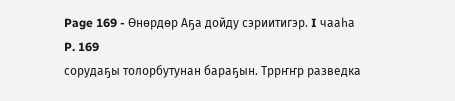Page 169 - Өнөрдөр Аҕа дойду сэриитигэр. I чааһа
P. 169
сорудаҕы толорбутунан бараҕын. Тррҥҥр разведка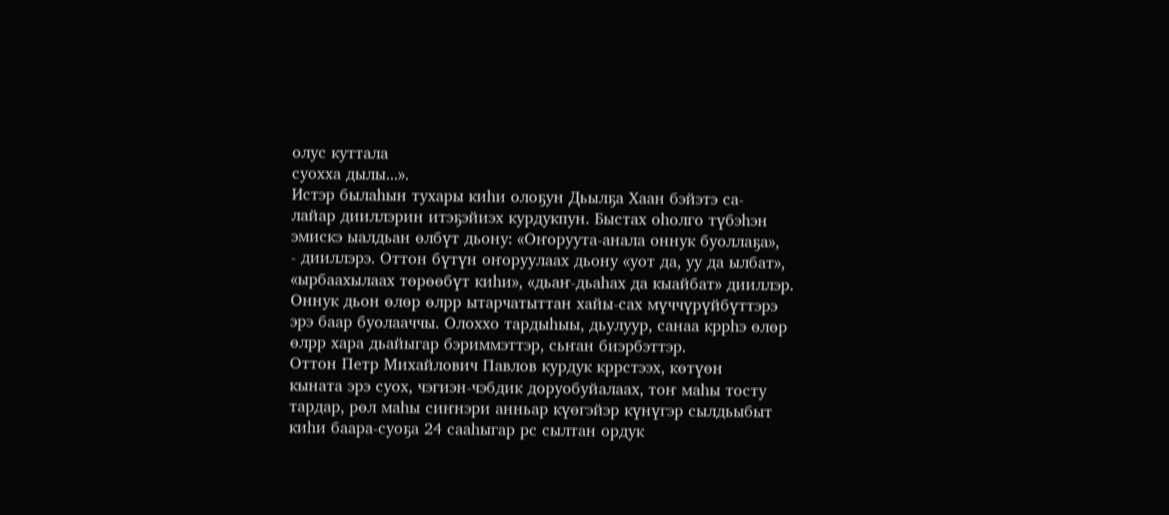олус куттала
суохха дылы...».
Истэр былаһын тухары киһи олоҕун Дьылҕа Хаан бэйэтэ са-
лайар дииллэрин итэҕэйиэх курдукпун. Быстах оһолго түбэһэн
эмискэ ыалдьан өлбүт дьону: «Оҥоруута-анала оннук буоллаҕа»,
- дииллэрэ. Оттон бүтүн оҥоруулаах дьону «уот да, уу да ылбат»,
«ырбаахылаах төрөөбүт киһи», «дьаҥ-дьаһах да кыайбат» дииллэр.
Оннук дьон өлөр өлрр ытарчатыттан хайы-сах мүччүрүйбүттэрэ
эрэ баар буолааччы. Олоххо тардыһыы, дьулуур, санаа кррһэ өлөр
өлрр хара дьайыгар бэриммэттэр, сьҥан биэрбэттэр.
Оттон Петр Михайлович Павлов курдук кррстээх, көтүөн
кыната эрэ суох, чэгиэн-чэбдик доруобуйалаах, тоҥ маһы тосту
тардар, рөл маһы сиҥнэри анньар күөгэйэр күнүгэр сылдьыбыт
киһи баара-суоҕа 24 сааһыгар рс сылтан ордук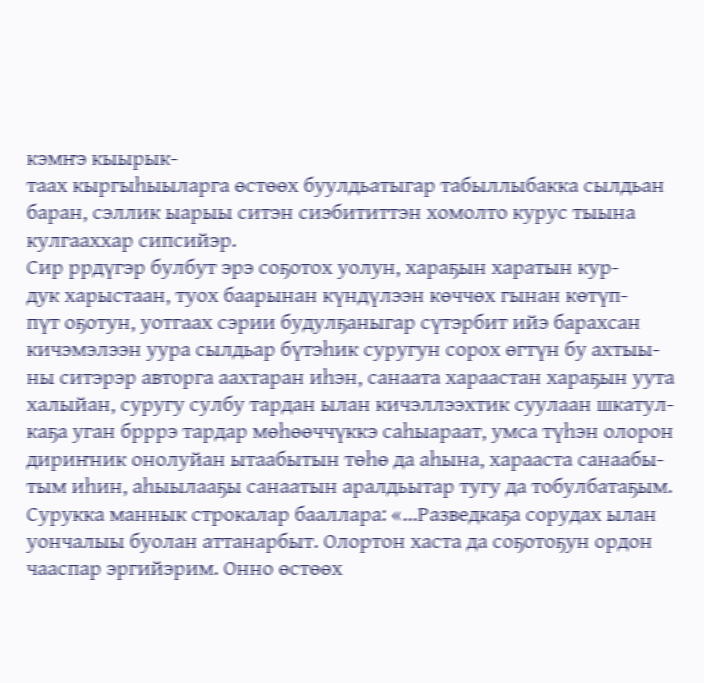кэмҥэ кыырык-
таах кыргыһыыларга өстөөх буулдьатыгар табыллыбакка сылдьан
баран, сэллик ыарыы ситэн сиэбититтэн хомолто курус тыына
кулгааххар сипсийэр.
Сир ррдүгэр булбут эрэ соҕотох уолун, хараҕын харатын кур-
дук харыстаан, туох баарынан күндүлээн көччөх гынан көтүп-
пүт оҕотун, уотгаах сэрии будулҕаныгар сүтэрбит ийэ барахсан
кичэмэлээн уура сылдьар бүтэһик суругун сорох өгтүн бу ахтыы-
ны ситэрэр авторга аахтаран иһэн, санаата хараастан хараҕын уута
халыйан, суругу сулбу тардан ылан кичэллээхтик суулаан шкатул-
каҕа уган брррэ тардар мөһөөччүккэ саһыараат, умса түһэн олорон
дириҥник онолуйан ытаабытын төһө да аһына, харааста санаабы-
тым иһин, аһыылааҕы санаатын аралдьытар тугу да тобулбатаҕым.
Сурукка маннык строкалар бааллара: «...Разведкаҕа сорудах ылан
уончалыы буолан аттанарбыт. Олортон хаста да соҕотоҕун ордон
чааспар эргийэрим. Онно өстөөх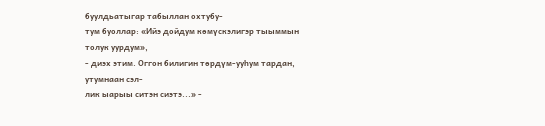буулдьатыгар табыллан охтубу-
тум буоллар: «Ийэ дойдум көмүскэлигэр тыыммын толук уурдум»,
- диэх этим. Оггон билигин төрдүм-ууһум тардан, утумнаан сэл-
лик ыарыы ситэн сиэтэ...» -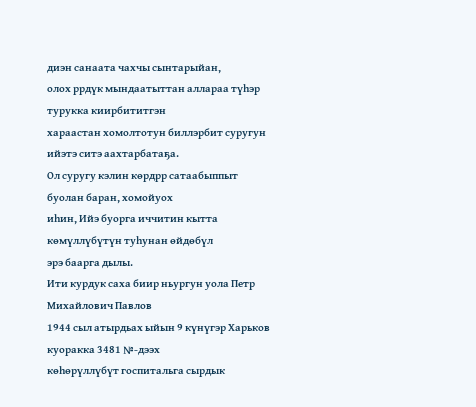диэн санаата чахчы сынтарыйан,
олох ррдүк мындаатыттан аллараа түһэр турукка киирбититгэн
хараастан хомолтотун биллэрбит суругун ийэтэ ситэ аахтарбатаҕа.
Ол суругу кэлин көрдрр сатаабыппыт буолан баран, хомойуох
иһин, Ийэ буорга иччитин кытта көмүллүбүтүн туһунан өйдөбүл
эрэ баарга дылы.
Ити курдук саха биир ньургун уола Петр Михайлович Павлов
1944 сыл атырдьах ыйын 9 күнүгэр Харьков куоракка 3481 №-дээх
көһөрүллүбүт госпитальга сырдык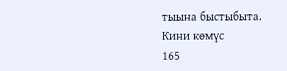тыына быстыбыта. Кини көмүс
165